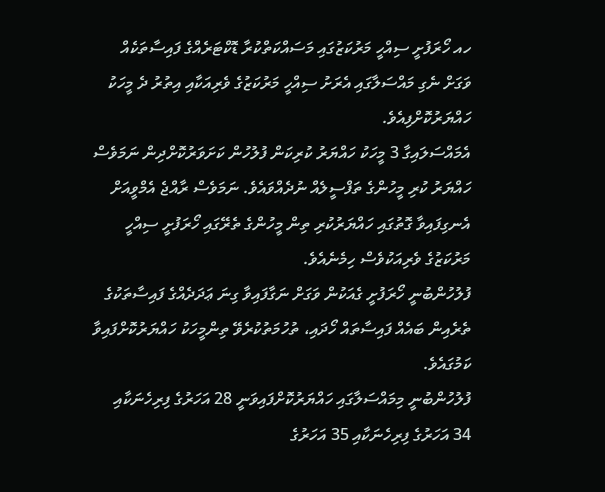ހއ ހޯރަފުށީ ސިއްހީ މަރުކަޒުގައި މަސައްކަތްކުރާ ޑޮކްޓަރެއްގެ ފައިސާތަކެއް ވަގަށް ނެގި މައްސަލާގައި އެރަށު ސިއްހީ މަރުކަޒުގެ ވެރިއަކާއި އިތުރު ދެ މީހަކު ހައްޔަރުކޮށްފިއެވެ.
އެމައްސަލައިގާ 3 މީހަކު ހައްޔަރު ކުރިކަން ފުލުހުން ކަށަވަރުކޮށްދިން ނަމަވެސް ހައްޔަރު ކުރި މީހުންގެ ތަފްސީލެއް ނުދެއްވައެވެ. ނަމަވެސް ރާއްޖެ އެމްވީއަށް އެނގިފައިވާ ގޮތުގައި ހައްޔަރުކުރި ތިން މީހުންގެ ތެރޭގައި ހޯރަފުށީ ސިއްހީ މަރުކަޒުގެ ވެރިއަކުވެސް ހިމެނެއެވެ.
ފުލުހުންބުނީ ހޯރަފުށީ ގެއަކުން ވަގަށް ނަގާފައިވާ ގިނަ ޢަދަދެއްގެ ފައިސާތަކުގެ ތެރެއިން ބައެއް ފައިސާތައް ހޯދައި، ތުހުމަތުކުރެވޭ ތިންމީހަކު ހައްޔަރުކޮށްފައިވާ ކަމުގައެވެ.
ފުލުހުންބުނީ މިމައްސަލާގައި ހައްޔަރުކޮށްފައިވަނީ 28 އަހަރުގެ ފިރިހެނަކާއި 34 އަހަރުގެ ފިރިހެނަކާއި 35 އަހަރުގެ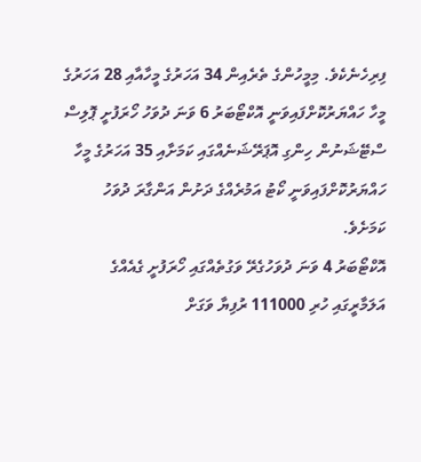ފިރިހެނެކެވެ. މިމީހުންގެ ތެރެއިން 34 އަހަރުގެ މީހާއާއި 28 އަހަރުގެ މީހާ ހައްޔަރުކޮށްފައިވަނީ އޮކްޓޯބަރު 6 ވަނަ ދުވަހު ހޯރަފުށީ ޕޮލިސް ސްޓޭޝަނުން ހިންގި އޮޕަރޭޝަނެއްގައި ކަމަށާއި 35 އަހަރުގެ މީހާ ހައްޔަރުކޮށްފައިވަނީ ކޯޓު އަމުރެއްގެ ދަށުން އަންގާރަ ދުވަހު ކަމަށެވެ.
އޮކްޓޯބަރު 4 ވަނަ ދުވަހުގެރޭ ވަގުތެއްގައި ހޯރަފުށީ ގެއެއްގެ އަލަމާރީގައި ހުރި 111000 ރުފިޔާ ވަގަށް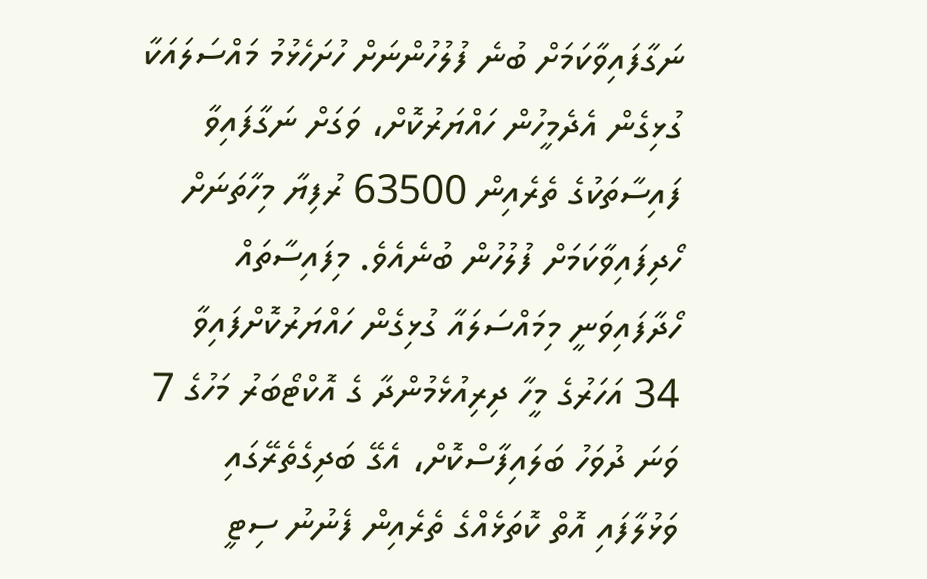ނަގާފައިވާކަމަށް ބުނެ ފުލުހުންނަށް ހުށަހެޅުމު މައްސަލައަކާ ގުޅިގެން އެދެމީހުން ހައްޔަރުކޮށް، ވަގަށް ނަގާފައިވާ ފައިސާތަކުގެ ތެރެއިން 63500 ރުފިޔާ މިހާތަނަށް ހޯދިފައިވާކަމަށް ފުލުހުން ބުނެއެވެ. މިފައިސާތައް ހޯދާފައިވަނީ މިމައްސަލައާ ގުޅިގެން ހައްޔަރުކޮށްފައިވާ 34 އަހަރުގެ މީހާ ދިރިއުޅެމުންދާ ގެ އޮކްޓޯބަރު މަހުގެ 7 ވަނަ ދުވަހު ބަލައިފާސްކޮށް، އެގޭ ބަދިގެތެރޭގައި ވަޅުލާފައި އޮތް ކޮތަޅެއްގެ ތެރެއިން ފެނުނު ސިޓީ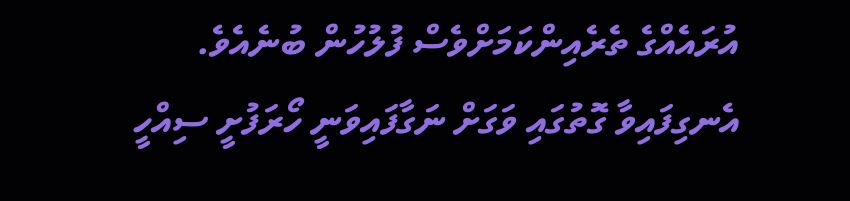އުރައެއްގެ ތެރެއިންކަމަށްވެސް ފުލުހުން ބުނެއެވެ.
އެނގިފައިވާ ގޮތުގައި ވަގަށް ނަގާފައިވަނީ ހޯރަފުށީ ސިއްހީ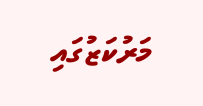މަރުކަޒުގައި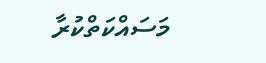މަސައްކަތްކުރާ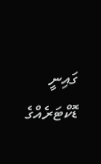ގައިނީ ޑޮކްޓަރެއްގެ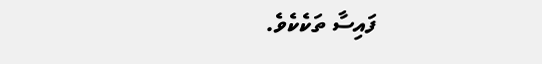ފައިސާ ތަކެކެވެ.